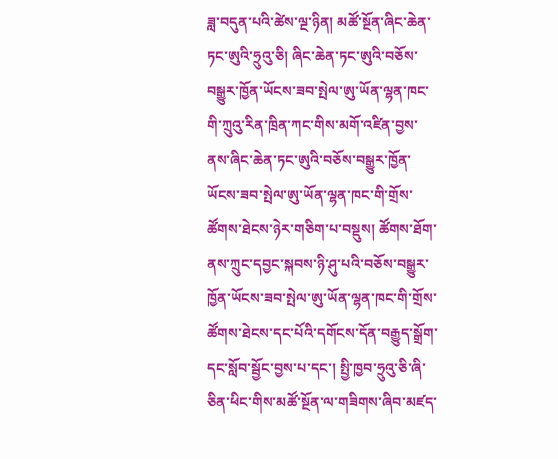ཟླ་བདུན་པའི་ཚེས་ལྔ་ཉིན། མཚོ་སྔོན་ཞིང་ཆེན་ཏང་ཨུའི་ཧྲུའུ་ཅི། ཞིང་ཆེན་ཏང་ཨུའི་བཅོས་བསྒྱུར་ཁྱོན་ཡོངས་ཟབ་སྤེལ་ཨུ་ཡོན་ལྷན་ཁང་གི་ཀྲུའུ་རིན་ཁྲིན་ཀང་གིས་མགོ་འཛིན་བྱས་ནས་ཞིང་ཆེན་ཏང་ཨུའི་བཅོས་བསྒྱུར་ཁྱོན་ཡོངས་ཟབ་སྤེལ་ཨུ་ཡོན་ལྷན་ཁང་གི་གྲོས་ཚོགས་ཐེངས་ཉེར་གཅིག་པ་བསྡུས། ཚོགས་ཐོག་ནས་ཀྲུང་དབྱང་སྐབས་ཉི་ཤུ་པའི་བཅོས་བསྒྱུར་ཁྱོན་ཡོངས་ཟབ་སྤེལ་ཨུ་ཡོན་ལྷན་ཁང་གི་གྲོས་ཚོགས་ཐེངས་དང་པོའི་དགོངས་དོན་བརྒྱུད་སྒྲོག་དང་སློབ་སྦྱོང་བྱས་པ་དང་། སྤྱི་ཁྱབ་ཧྲུའུ་ཅི་ཞི་ཅིན་ཕིང་གིས་མཚོ་སྔོན་ལ་གཟིགས་ཞིབ་མཛད་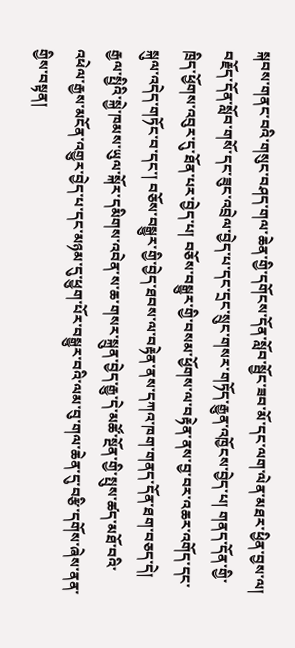སྐབས་གནང་བའི་གསུང་བཤད་གལ་ཆེན་གྱི་དགོངས་དོན་སློབ་སྦྱོང་ཟབ་མོ་དང་ལག་ལེན་མཐར་ཕྱིན་བྱས་ལ། བརྗོད་དོན་སློབ་གསོ་དང་ཟུང་འབྲེལ་བྱེད་པ་དང་དྲང་སྲུང་གསར་གཏོད་རྒྱུན་འཁྱོངས་བྱེད་པ། གནད་དོན་གྱི་ཁྲིད་ཕྱོགས་འབུར་དུ་ཐོན་པར་བྱེད་པ། བཅོས་བསྒྱུར་གྱི་བསམ་ཕྱོགས་ལ་བརྟེན་ནས་བྱ་བར་འཆར་འགོད་དང་སྐུལ་འདེད་གཏོང་བ་དང་། བཅོས་བསྒྱུར་གྱི་བྱེད་ཐབས་ལ་བརྟེན་ནས་དཀའ་ཁག་གནད་དོན་ཐག་བཅད་དེ། རྒྱལ་སྤྱིའི་སྐྱེ་ཁམས་ཡུལ་སྐོར་དམིགས་འབེན་ས་ཆ་གསར་སྐྲུན་བྱེད་རྒྱུ་དེ་མཚོ་སྔོན་གྱི་སྤུས་ཚད་མཐོ་བའི་འཕེལ་རྒྱས་མངོན་འགྱུར་བྱེད་པ་དང་མཉམ་དུ་ཕྱུག་པོར་བསྒྱུར་བའི་ལམ་བུ་གལ་ཆེན་དུ་བརྩི་དགོས་ཞེས་ནན་གྱིས་བསྟན།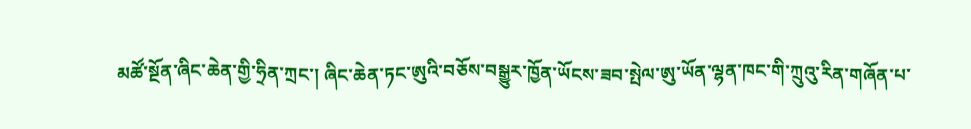མཚོ་སྔོན་ཞིང་ཆེན་གྱི་ཧྲིན་ཀྲང་། ཞིང་ཆེན་ཏང་ཨུའི་བཅོས་བསྒྱུར་ཁྱོན་ཡོངས་ཟབ་སྤེལ་ཨུ་ཡོན་ལྷན་ཁང་གི་ཀྲུའུ་རིན་གཞོན་པ་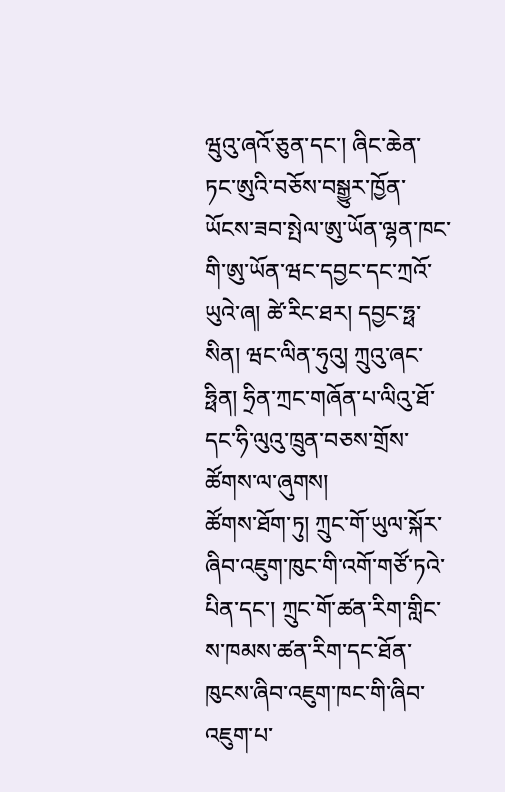ཝུའུ་ཞའོ་ཅུན་དང་། ཞིང་ཆེན་ཏང་ཨུའི་བཅོས་བསྒྱུར་ཁྱོན་ཡོངས་ཟབ་སྤེལ་ཨུ་ཡོན་ལྷན་ཁང་གི་ཨུ་ཡོན་ཝང་དབྱང་དང་ཀྲའོ་ཡུའེ་ཞ། ཚེ་རིང་ཐར། དབྱང་ཧྥ་སིན། ཝང་ལིན་ཧུའུ། ཀྲུའུ་ཞང་ཧྥིན། ཧྲིན་ཀྲང་གཞོན་པ་ལིའུ་ཐོ་དང་ཧི་ལུའུ་ཁྲུན་བཅས་གྲོས་ཚོགས་ལ་ཞུགས།
ཚོགས་ཐོག་ཏུ། ཀྲུང་གོ་ཡུལ་སྐོར་ཞིབ་འཇུག་ཁུང་གི་འགོ་གཙོ་ཏའེ་པིན་དང་། ཀྲུང་གོ་ཚན་རིག་གླིང་ས་ཁམས་ཚན་རིག་དང་ཐོན་ཁུངས་ཞིབ་འཇུག་ཁང་གི་ཞིབ་འཇུག་པ་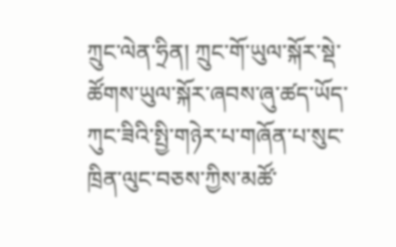ཀྲུང་ལེན་ཧྲིན། ཀྲུང་གོ་ཡུལ་སྐོར་སྡེ་ཚོགས་ཡུལ་སྐོར་ཞབས་ཞུ་ཚད་ཡོད་ཀུང་ཟིའི་སྤྱི་གཉེར་པ་གཞོན་པ་སུང་ཁྲིན་ལུང་བཅས་ཀྱིས་མཚོ་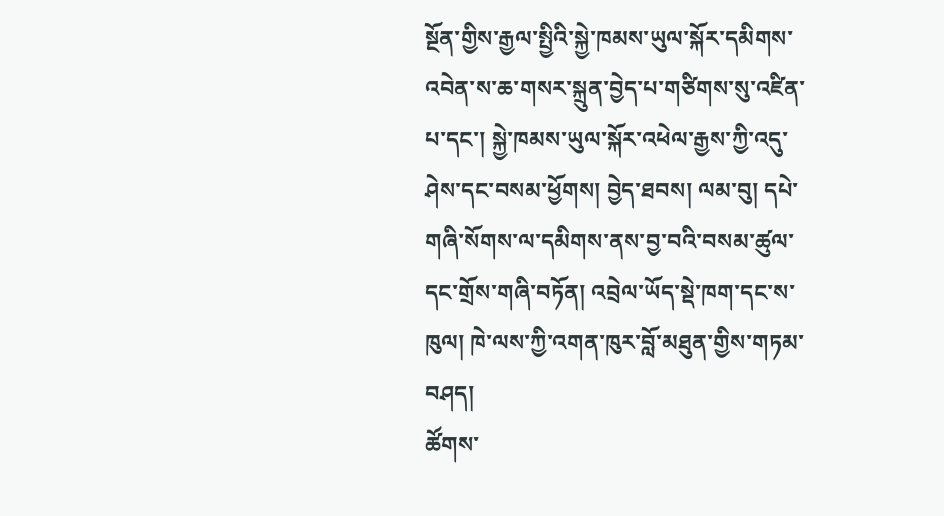སྔོན་གྱིས་རྒྱལ་སྤྱིའི་སྐྱེ་ཁམས་ཡུལ་སྐོར་དམིགས་འབེན་ས་ཆ་གསར་སྐྲུན་བྱེད་པ་གཙིགས་སུ་འཛིན་པ་དང་། སྐྱེ་ཁམས་ཡུལ་སྐོར་འཕེལ་རྒྱས་ཀྱི་འདུ་ཤེས་དང་བསམ་ཕྱོགས། བྱེད་ཐབས། ལམ་བུ། དཔེ་གཞི་སོགས་ལ་དམིགས་ནས་བྱ་བའི་བསམ་ཚུལ་དང་གྲོས་གཞི་བཏོན། འབྲེལ་ཡོད་སྡེ་ཁག་དང་ས་ཁུལ། ཁེ་ལས་ཀྱི་འགན་ཁུར་བློ་མཐུན་གྱིས་གཏམ་བཤད།
ཚོགས་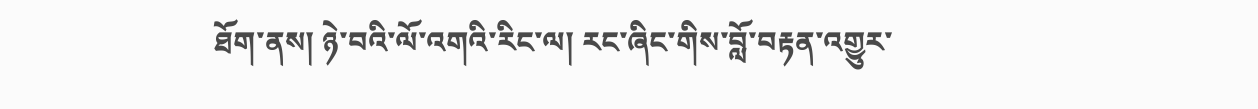ཐོག་ནས། ཉེ་བའི་ལོ་འགའི་རིང་ལ། རང་ཞིང་གིས་བློ་བརྟན་འགྱུར་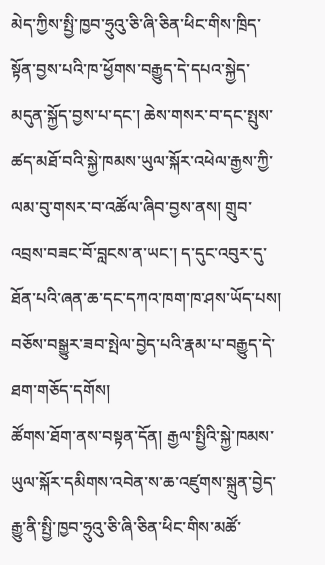མེད་ཀྱིས་སྤྱི་ཁྱབ་ཧྲུའུ་ཅི་ཞི་ཅིན་ཕིང་གིས་ཁྲིད་སྟོན་བྱས་པའི་ཁ་ཕྱོགས་བརྒྱུད་དེ་དཔའ་སྐྱེད་མདུན་སྐྱོད་བྱས་པ་དང་། ཆེས་གསར་བ་དང་སྤུས་ཚད་མཐོ་བའི་སྐྱེ་ཁམས་ཡུལ་སྐོར་འཕེལ་རྒྱས་ཀྱི་ལམ་བུ་གསར་བ་འཚོལ་ཞིབ་བྱས་ནས། གྲུབ་འབྲས་བཟང་བོ་བླངས་ན་ཡང་། ད་དུང་འབུར་དུ་ཐོན་པའི་ཞན་ཆ་དང་དཀའ་ཁག་ཁ་ཤས་ཡོད་པས། བཅོས་བསྒྱུར་ཟབ་སྤེལ་བྱེད་པའི་རྣམ་པ་བརྒྱུད་དེ་ཐག་གཅོད་དགོས།
ཚོགས་ཐོག་ནས་བསྟན་དོན། རྒྱལ་སྤྱིའི་སྐྱེ་ཁམས་ཡུལ་སྐོར་དམིགས་འབེན་ས་ཆ་འཛུགས་སྐྲུན་བྱེད་རྒྱུ་ནི་སྤྱི་ཁྱབ་ཧྲུའུ་ཅི་ཞི་ཅིན་ཕིང་གིས་མཚོ་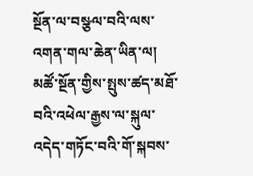སྔོན་ལ་བསྩལ་བའི་ལས་འགན་གལ་ཆེན་ཡིན་ལ། མཚོ་སྔོན་གྱིས་སྤུས་ཚད་མཐོ་བའི་འཕེལ་རྒྱས་ལ་སྐུལ་འདེད་གཏོང་བའི་གོ་སྐབས་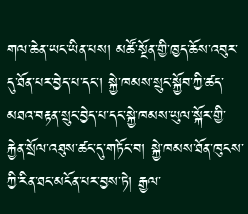གལ་ཆེན་ཡང་ཡིན་པས། མཚོ་སྔོན་གྱི་ཁྱད་ཆོས་འབུར་དུ་ཐོན་པར་བྱེད་པ་དང་། སྐྱེ་ཁམས་སྲུང་སྐྱོབ་ཀྱི་ཚད་མཐའ་བརྟན་སྲུང་བྱེད་པ་དང་སྐྱེ་ཁམས་ཡུལ་སྐོར་གྱི་རྐྱེན་སྲོལ་འཐུས་ཚང་དུ་གཏོང་བ། སྐྱེ་ཁམས་ཐོན་ཁུངས་ཀྱི་རིན་ཐང་མངོན་པར་བྱས་ཏེ། རྒྱལ་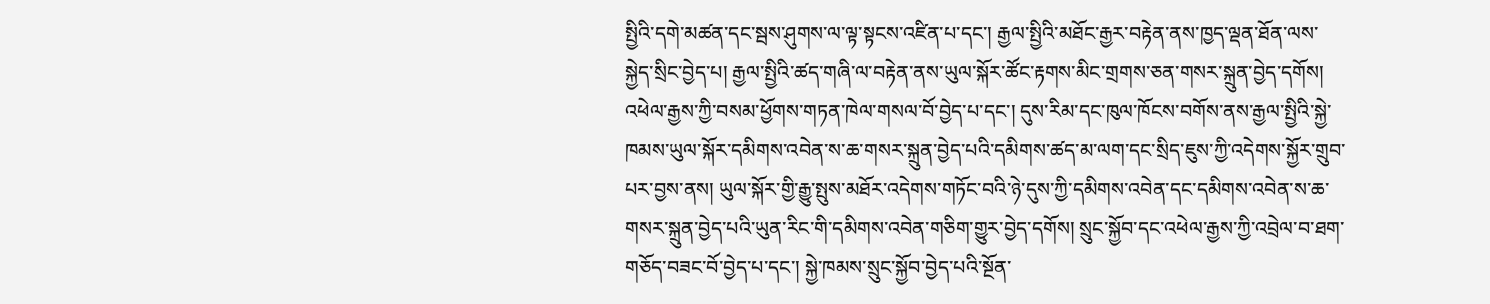སྤྱིའི་དགེ་མཚན་དང་སྦས་ཤུགས་ལ་ལྟ་སྟངས་འཛིན་པ་དང་། རྒྱལ་སྤྱིའི་མཐོང་རྒྱར་བརྟེན་ནས་ཁྱད་ལྡན་ཐོན་ལས་སྐྱེད་སྲིང་བྱེད་པ། རྒྱལ་སྤྱིའི་ཚད་གཞི་ལ་བརྟེན་ནས་ཡུལ་སྐོར་ཚོང་རྟགས་མིང་གྲགས་ཅན་གསར་སྐྲུན་བྱེད་དགོས། འཕེལ་རྒྱས་ཀྱི་བསམ་ཕྱོགས་གཏན་ཁེལ་གསལ་བོ་བྱེད་པ་དང་། དུས་རིམ་དང་ཁུལ་ཁོངས་བགོས་ནས་རྒྱལ་སྤྱིའི་སྐྱེ་ཁམས་ཡུལ་སྐོར་དམིགས་འབེན་ས་ཆ་གསར་སྐྲུན་བྱེད་པའི་དམིགས་ཚད་མ་ལག་དང་སྲིད་ཇུས་ཀྱི་འདེགས་སྐྱོར་གྲུབ་པར་བྱས་ནས། ཡུལ་སྐོར་གྱི་རྒྱུ་སྤུས་མཐོར་འདེགས་གཏོང་བའི་ཉེ་དུས་ཀྱི་དམིགས་འབེན་དང་དམིགས་འབེན་ས་ཆ་གསར་སྐྲུན་བྱེད་པའི་ཡུན་རིང་གི་དམིགས་འབེན་གཅིག་གྱུར་བྱེད་དགོས། སྲུང་སྐྱོབ་དང་འཕེལ་རྒྱས་ཀྱི་འབྲེལ་བ་ཐག་གཅོད་བཟང་བོ་བྱེད་པ་དང་། སྐྱེ་ཁམས་སྲུང་སྐྱོབ་བྱེད་པའི་སྔོན་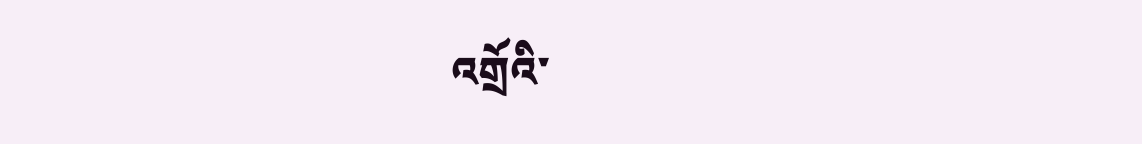འགྲོའི་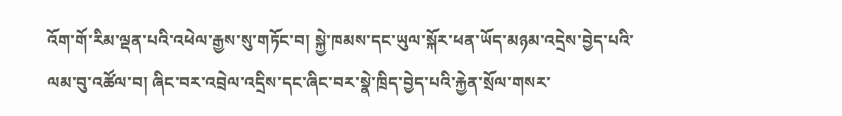འོག་གོ་རིམ་ལྡན་པའི་འཕེལ་རྒྱས་སུ་གཏོང་བ། སྐྱེ་ཁམས་དང་ཡུལ་སྐོར་ཕན་ཡོད་མཉམ་འདྲེས་བྱེད་པའི་ལམ་བུ་འཚོལ་བ། ཞིང་བར་འབྲེལ་འདྲིས་དང་ཞིང་བར་སྣེ་ཁྲིད་བྱེད་པའི་རྐྱེན་སྲོལ་གསར་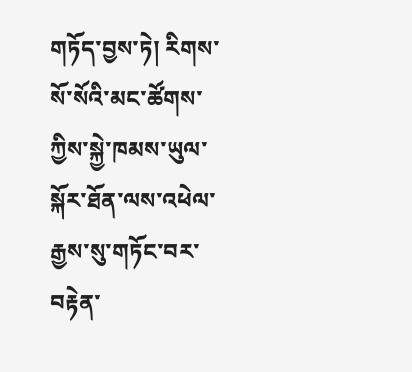གཏོད་བྱས་ཏེ། རིགས་སོ་སོའི་མང་ཚོགས་ཀྱིས་སྐྱེ་ཁམས་ཡུལ་སྐོར་ཐོན་ལས་འཕེལ་རྒྱས་སུ་གཏོང་བར་བརྟེན་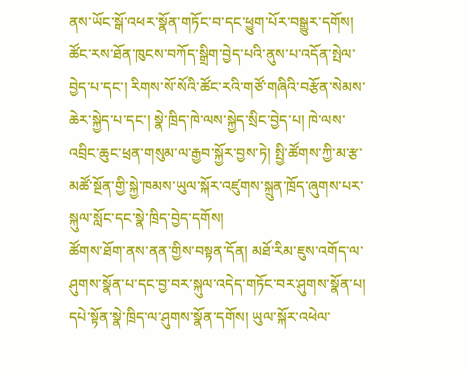ནས་ཡོང་སྒོ་འཕར་སྣོན་གཏོང་བ་དང་ཕྱུག་པོར་བསྒྱུར་དགོས། ཚོང་རས་ཐོན་ཁུངས་བཀོད་སྒྲིག་བྱེད་པའི་ནུས་པ་འདོན་སྤེལ་བྱེད་པ་དང་། རིགས་སོ་སོའི་ཚོང་རའི་གཙོ་གཞིའི་བརྩོན་སེམས་ཆེར་སྐྱེད་པ་དང་། སྣེ་ཁྲིད་ཁེ་ལས་སྐྱེད་སྲིང་བྱེད་པ། ཁེ་ལས་འབྲིང་ཆུང་ཕྲན་གསུམ་ལ་རྒྱབ་སྐྱོར་བྱས་ཏེ། སྤྱི་ཚོགས་ཀྱི་མ་རྩ་མཚོ་སྔོན་གྱི་སྐྱེ་ཁམས་ཡུལ་སྐོར་འཛུགས་སྐྲུན་ཁྲོད་ཞུགས་པར་སྐུལ་སློང་དང་སྣེ་ཁྲིད་བྱེད་དགོས།
ཚོགས་ཐོག་ནས་ནན་གྱིས་བསྟན་དོན། མཐོ་རིམ་ཇུས་འགོད་ལ་ཤུགས་སྣོན་པ་དང་བྱ་བར་སྐུལ་འདེད་གཏོང་བར་ཤུགས་སྣོན་པ། དཔེ་སྟོན་སྣེ་ཁྲིད་ལ་ཤུགས་སྣོན་དགོས། ཡུལ་སྐོར་འཕེལ་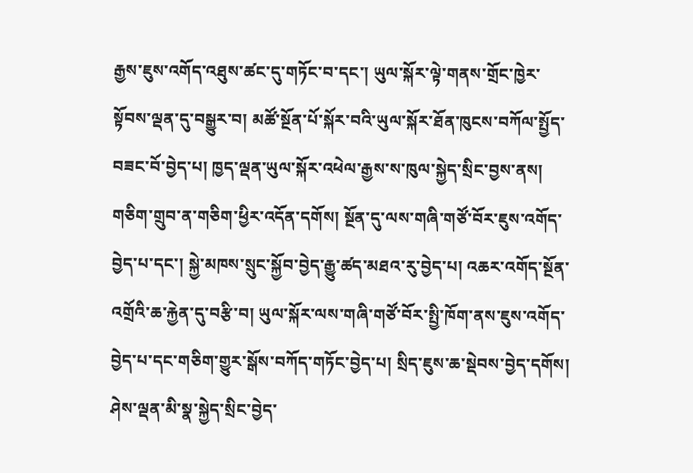རྒྱས་ཇུས་འགོད་འཐུས་ཚང་དུ་གཏོང་བ་དང་། ཡུལ་སྐོར་ལྟེ་གནས་གྲོང་ཁྱེར་སྟོབས་ལྡན་དུ་བསྒྱུར་བ། མཚོ་སྔོན་པོ་སྐོར་བའི་ཡུལ་སྐོར་ཐོན་ཁུངས་བཀོལ་སྤྱོད་བཟང་བོ་བྱེད་པ། ཁྱད་ལྡན་ཡུལ་སྐོར་འཕེལ་རྒྱས་ས་ཁུལ་སྐྱེད་སྲིང་བྱས་ནས། གཅིག་གྲུབ་ན་གཅིག་ཕྱིར་འདོན་དགོས། སྔོན་དུ་ལས་གཞི་གཙོ་བོར་ཇུས་འགོད་བྱེད་པ་དང་། སྐྱེ་མཁས་སྲུང་སྐྱོབ་བྱེད་རྒྱུ་ཚད་མཐའ་རུ་བྱེད་པ། འཆར་འགོད་སྔོན་འགྲོའི་ཆ་རྐྱེན་དུ་བརྩི་བ། ཡུལ་སྐོར་ལས་གཞི་གཙོ་བོར་སྤྱི་ཁོག་ནས་ཇུས་འགོད་བྱེད་པ་དང་གཅིག་གྱུར་སྒོས་བཀོད་གཏོང་བྱེད་པ། སྲིད་ཇུས་ཆ་སྡེབས་བྱེད་དགོས། ཤེས་ལྡན་མི་སྣ་སྐྱེད་སྲིང་བྱེད་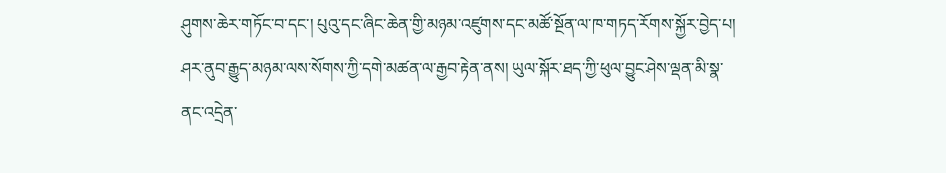ཤུགས་ཆེར་གཏོང་བ་དང་། པུའུ་དང་ཞིང་ཆེན་གྱི་མཉམ་འཛུགས་དང་མཚོ་སྔོན་ལ་ཁ་གཏད་རོགས་སྐྱོར་བྱེད་པ། ཤར་ནུབ་རྒྱུད་མཉམ་ལས་སོགས་ཀྱི་དགེ་མཚན་ལ་རྒྱབ་རྟེན་ནས། ཡུལ་སྐོར་ཐད་ཀྱི་ཕུལ་བྱུང་ཤེས་ལྡན་མི་སྣ་ནང་འདྲེན་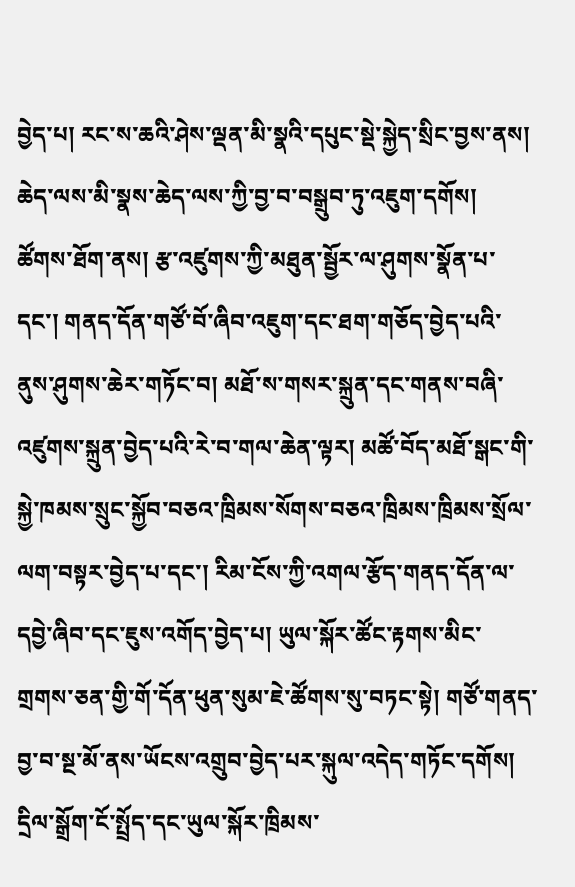བྱེད་པ། རང་ས་ཆའི་ཤེས་ལྡན་མི་སྣའི་དཔུང་སྡེ་སྐྱེད་སྲིང་བྱས་ནས། ཆེད་ལས་མི་སྣས་ཆེད་ལས་ཀྱི་བྱ་བ་བསྒྲུབ་ཏུ་འཇུག་དགོས།
ཚོགས་ཐོག་ནས། རྩ་འཛུགས་ཀྱི་མཐུན་སྦྱོར་ལ་ཤུགས་སྣོན་པ་དང་། གནད་དོན་གཙོ་བོ་ཞིབ་འཇུག་དང་ཐག་གཅོད་བྱེད་པའི་ནུས་ཤུགས་ཆེར་གཏོང་བ། མཐོ་ས་གསར་སྐྲུན་དང་གནས་བཞི་འཛུགས་སྐྲུན་བྱེད་པའི་རེ་བ་གལ་ཆེན་ལྟར། མཚོ་བོད་མཐོ་སྒང་གི་སྐྱེ་ཁམས་སྲུང་སྐྱོབ་བཅའ་ཁྲིམས་སོགས་བཅའ་ཁྲིམས་ཁྲིམས་སྲོལ་ལག་བསྟར་བྱེད་པ་དང་། རིམ་ངོས་ཀྱི་འགལ་རྩོད་གནད་དོན་ལ་དབྱེ་ཞིབ་དང་ཇུས་འགོད་བྱེད་པ། ཡུལ་སྐོར་ཚོང་རྟགས་མིང་གྲགས་ཅན་གྱི་གོ་དོན་ཕུན་སུམ་ཇེ་ཚོགས་སུ་བཏང་སྟེ། གཙོ་གནད་བྱ་བ་སྔ་མོ་ནས་ཡོངས་འགྲུབ་བྱེད་པར་སྐུལ་འདེད་གཏོང་དགོས། དྲིལ་སྒྲོག་ངོ་སྤྲོད་དང་ཡུལ་སྐོར་ཁྲིམས་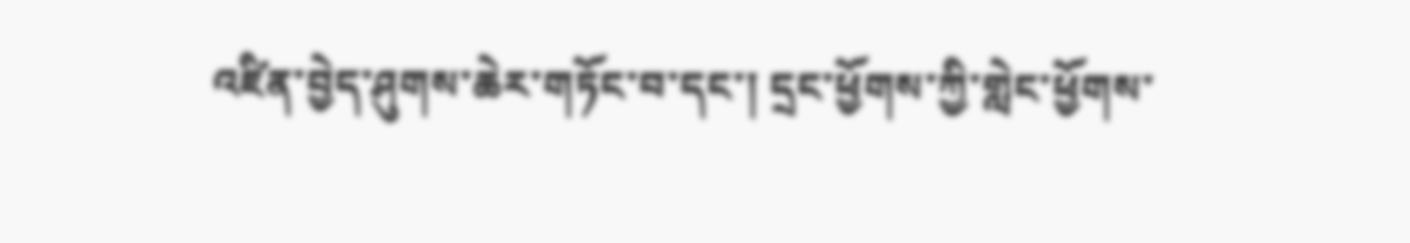འཛིན་བྱེད་ཤུགས་ཆེར་གཏོང་བ་དང་། དྲང་ཕྱོགས་ཀྱི་གླེང་ཕྱོགས་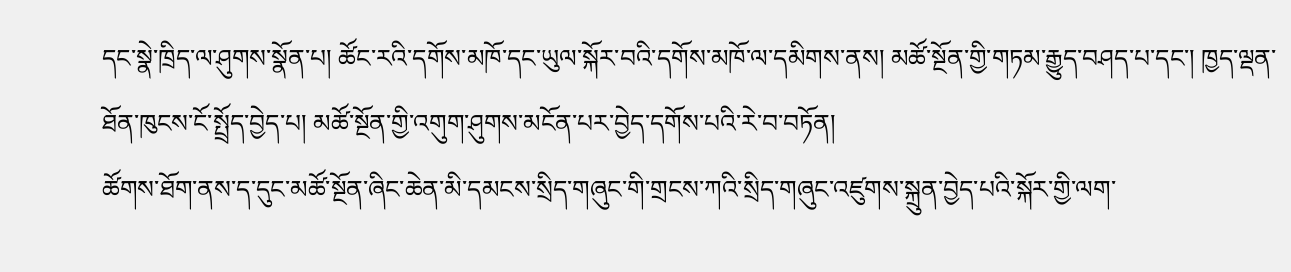དང་སྣེ་ཁྲིད་ལ་ཤུགས་སྣོན་པ། ཚོང་རའི་དགོས་མཁོ་དང་ཡུལ་སྐོར་བའི་དགོས་མཁོ་ལ་དམིགས་ནས། མཚོ་སྔོན་གྱི་གཏམ་རྒྱུད་བཤད་པ་དང་། ཁྱད་ལྡན་ཐོན་ཁུངས་ངོ་སྤྲོད་བྱེད་པ། མཚོ་སྔོན་གྱི་འགུག་ཤུགས་མངོན་པར་བྱེད་དགོས་པའི་རེ་བ་བཏོན།
ཚོགས་ཐོག་ནས་ད་དུང་མཚོ་སྔོན་ཞིང་ཆེན་མི་དམངས་སྲིད་གཞུང་གི་གྲངས་ཀའི་སྲིད་གཞུང་འཛུགས་སྐྲུན་བྱེད་པའི་སྐོར་གྱི་ལག་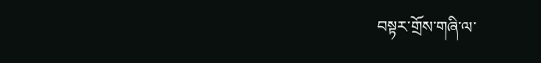བསྟར་གྲོས་གཞི་ལ་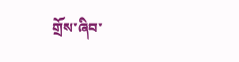གྲོས་ཞིབ་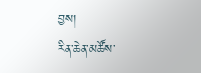བྱས།
རིན་ཆེན་མཚོས་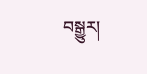བསྒྱུར།